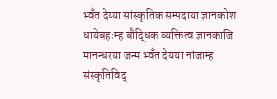भ्वँत देय्या सांस्कृतिक सम्पदाया ज्ञानकोश धायेबहःम्ह बौद्धिक व्यक्तित्व ज्ञानकाजि मानन्धरया जन्म भ्वँत देयया नांजाम्ह संस्कृतिविद्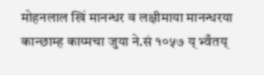मोहनलाल खिं मानन्धर व लक्षीमाया मानन्धरया कान्छाम्ह काय्मचा जुया ने.सं १०५७ य् भ्वँतय्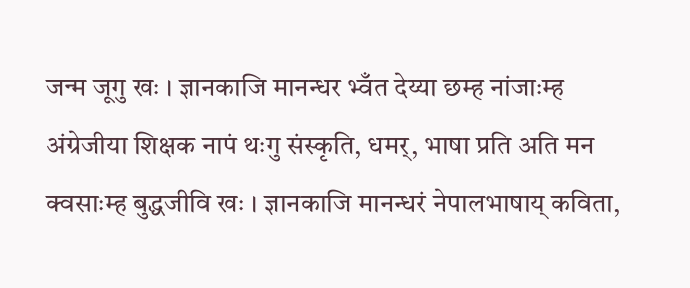जन्म जूगु खः । ज्ञानकाजि मानन्धर भ्वँत देय्या छम्ह नांजाःम्ह अंग्रेजीया शिक्षक नापं थःगु संस्कृति, धमर्, भाषा प्रति अति मन क्वसाःम्ह बुद्धजीवि खः । ज्ञानकाजि मानन्धरं नेपालभाषाय् कविता,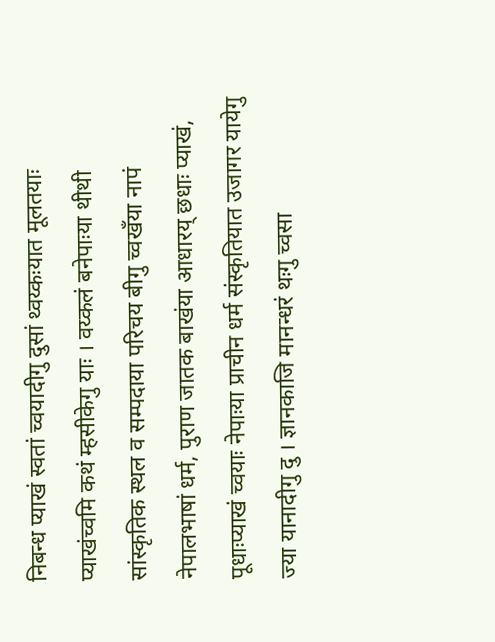निबन्ध प्याखं स्वतां च्वयादीगु दुसां थ्वय्कःयात मूलतयाः प्याखंच्वमि कथं म्हसीकेगु याः । वय्कलं बनेपाःया थीथी सांस्कृतिक स्थल व सम्पदाया परिचय बीगु च्वखँया नापं नेपालभाषां धर्म, पुराण जातक बाखंया आधारय् छधाः प्याखं, पूधाःप्याखं च्वयाः नेपाःया प्राचीन धर्म संस्कृतियात उजागर यायेगु ज्या यानादीगु दु । ज्ञानकाजि मानन्धरं थःगु च्वसा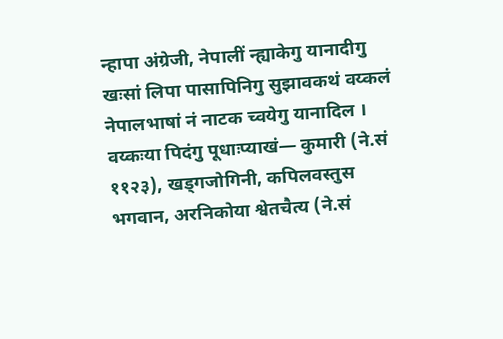न्हापा अंग्रेजी, नेपालीं न्ह्याकेगु यानादीगु खःसां लिपा पासापिनिगु सुझावकथं वय्कलं नेपालभाषां नं नाटक च्वयेगु यानादिल । वय्कःया पिदंगु पूधाःप्याखं— कुमारी (ने.सं ११२३), खड्गजोगिनी, कपिलवस्तुस भगवान, अरनिकोया श्वेतचैत्य (ने.सं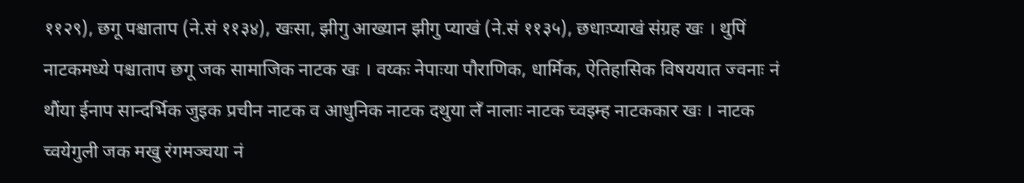११२९), छगू पश्चाताप (ने.सं ११३४), खःसा, झीगु आख्यान झीगु प्याखं (ने.सं ११३५), छधाःप्याखं संग्रह खः । थुपिं नाटकमध्ये पश्चाताप छगू जक सामाजिक नाटक खः । वय्कः नेपाःया पौराणिक, धार्मिक, ऐतिहासिक विषययात ज्वनाः नं थौंया ईनाप सान्दर्भिक जुइक प्रचीन नाटक व आधुनिक नाटक दथुया लँ नालाः नाटक च्वइम्ह नाटककार खः । नाटक च्वयेगुली जक मखु रंगमञ्चया नं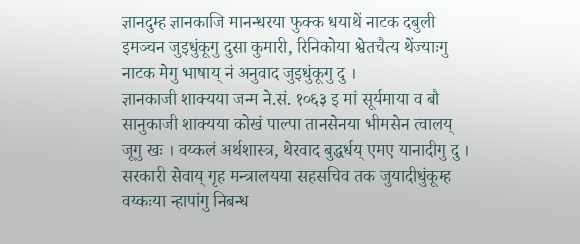ज्ञानदुम्ह ज्ञानकाजि मानन्धरया फुक्क धयाथें नाटक दबुली इमञ्चन जुइधुंकूगु दुसा कुमारी, रिनिकोया श्वेतचैत्य थेंज्याःगु नाटक मेगु भाषाय् नं अनुवाद जुइधुंकूगु दु ।
ज्ञानकाजी शाक्यया जन्म ने.सं. १०६३ इ मां सूर्यमाया व बौ सानुकाजी शाक्यया कोखं पाल्पा तानसेनया भीमसेन त्वालय् जूगु खः । वय्कलं अर्थशास्त्र, थेरवाद बुद्धर्धय् एमए यानादीगु दु । सरकारी सेवाय् गृह मन्त्रालयया सहसचिव तक जुयादीधुंकूम्ह वय्कःया न्हापांगु निबन्ध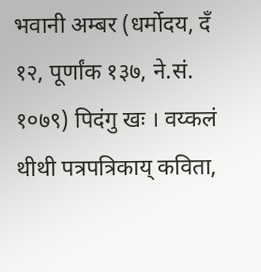भवानी अम्बर (धर्मोदय, दँ १२, पूर्णांक १३७, ने.सं. १०७९) पिदंगु खः । वय्कलं थीथी पत्रपत्रिकाय् कविता,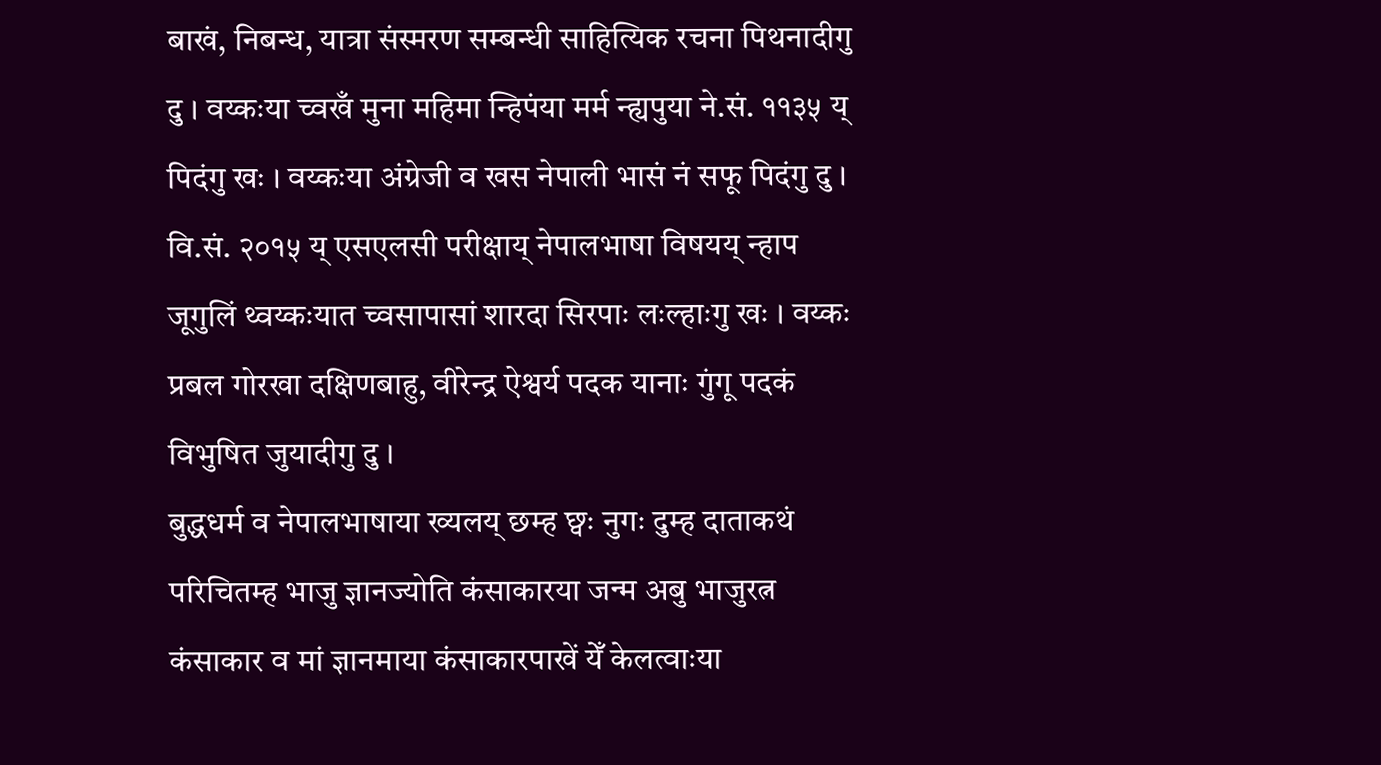बाखं, निबन्ध, यात्रा संस्मरण सम्बन्धी साहित्यिक रचना पिथनादीगु दु । वय्कःया च्वखँ मुना महिमा न्हिपंया मर्म न्ह्यपुया ने.सं. ११३५ य् पिदंगु खः । वय्कःया अंग्रेजी व खस नेपाली भासं नं सफू पिदंगु दु । वि.सं. २०१५ य् एसएलसी परीक्षाय् नेपालभाषा विषयय् न्हाप जूगुलिं थ्वय्कःयात च्वसापासां शारदा सिरपाः लःल्हाःगु खः । वय्कः प्रबल गोरखा दक्षिणबाहु, वीरेन्द्र ऐश्वर्य पदक यानाः गुंगू पदकं विभुषित जुयादीगु दु ।
बुद्धधर्म व नेपालभाषाया ख्यलय् छम्ह छ्वः नुगः दुम्ह दाताकथं परिचितम्ह भाजु ज्ञानज्योति कंसाकारया जन्म अबु भाजुरत्न कंसाकार व मां ज्ञानमाया कंसाकारपाखें येँ केलत्वाःया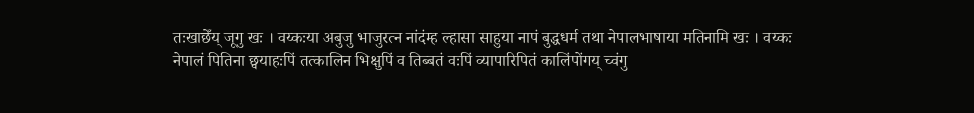तःखाछेँय् जूगु खः । वय्कःया अबुजु भाजुरत्न नांदंम्ह ल्हासा साहुया नापं बुद्धधर्म तथा नेपालभाषाया मतिनामि खः । वय्कः नेपालं पितिना छ्वयाहःपिं तत्कालिन भिक्षुपिं व तिब्बतं वःपिं व्यापारिपितं कालिंपोंगय् च्वंगु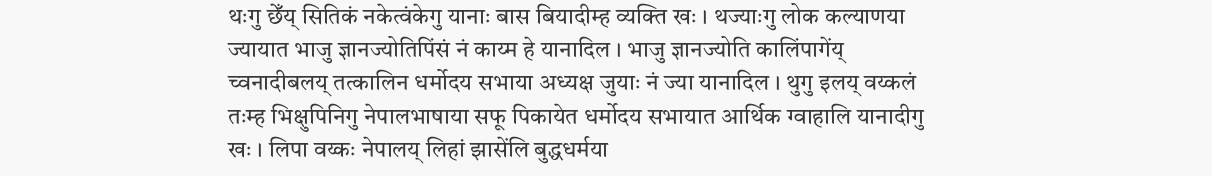थःगु छेँय् सितिकं नकेत्वंकेगु यानाः बास बियादीम्ह व्यक्ति खः । थज्याःगु लोक कल्याणया ज्यायात भाजु ज्ञानज्योतिपिंसं नं काय्म हे यानादिल । भाजु ज्ञानज्योति कालिंपागेंय् च्वनादीबलय् तत्कालिन धर्मोदय सभाया अध्यक्ष जुयाः नं ज्या यानादिल । थुगु इलय् वय्कलं तःम्ह भिक्षुपिनिगु नेपालभाषाया सफू पिकायेत धर्मोदय सभायात आर्थिक ग्वाहालि यानादीगु खः । लिपा वय्कः नेपालय् लिहां झासेंलि बुद्धधर्मया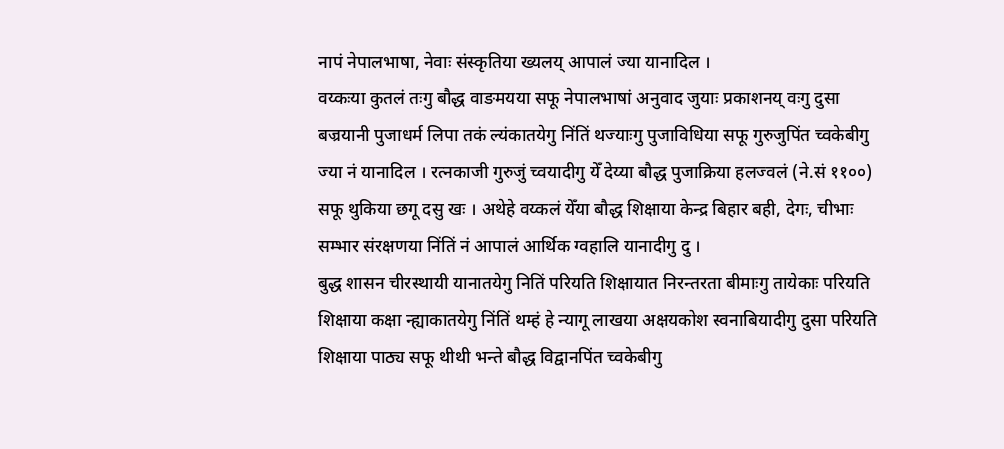नापं नेपालभाषा, नेवाः संस्कृतिया ख्यलय् आपालं ज्या यानादिल ।
वय्कःया कुतलं तःगु बौद्ध वाङमयया सफू नेपालभाषां अनुवाद जुयाः प्रकाशनय् वःगु दुसा बज्रयानी पुजाधर्म लिपा तकं ल्यंकातयेगु निंतिं थज्याःगु पुजाविधिया सफू गुरुजुपिंत च्वकेबीगु ज्या नं यानादिल । रत्नकाजी गुरुजुं च्वयादीगु येँ देय्या बौद्ध पुजाक्रिया हलज्वलं (ने.सं ११००) सफू थुकिया छगू दसु खः । अथेहे वय्कलं येँया बौद्ध शिक्षाया केन्द्र बिहार बही, देगः, चीभाः सम्भार संरक्षणया निंतिं नं आपालं आर्थिक ग्वहालि यानादीगु दु ।
बुद्ध शासन चीरस्थायी यानातयेगु नितिं परियति शिक्षायात निरन्तरता बीमाःगु तायेकाः परियति शिक्षाया कक्षा न्ह्याकातयेगु निंतिं थम्हं हे न्यागू लाखया अक्षयकोश स्वनाबियादीगु दुसा परियति शिक्षाया पाठ्य सफू थीथी भन्ते बौद्ध विद्वानपिंत च्वकेबीगु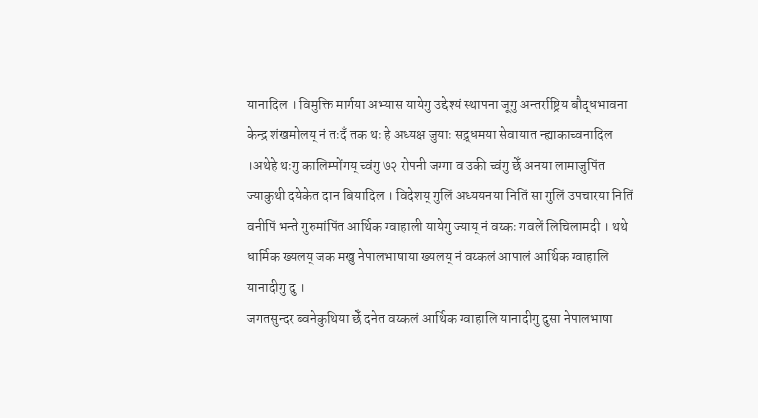यानादिल । विमुक्ति मार्गया अभ्यास यायेगु उद्देश्यं स्थापना जूगु अन्तर्राष्ट्रिय बौद्धभावना केन्द्र शंखमोलय् नं तःदँ तक थः हे अध्यक्ष जुयाः सद्र्धमया सेवायात न्ह्याकाच्वनादिल ।अथेहे थःगु कालिम्पोंगय् च्वंगु ७२ रोपनी जग्गा व उकी च्वंगु छेँ अनया लामाजुपिंत ज्याकुथी दयेकेत दान बियादिल । विदेशय् गुलिं अध्ययनया नितिं सा गुलिं उपचारया नितिं वनीपिं भन्ते गुरुमांपिंत आर्थिक ग्वाहाली यायेगु ज्याय् नं वय्कः गवलें लिचिलामदी । थथे धार्मिक ख्यलय् जक मखु नेपालभाषाया ख्यलय् नं वय्कलं आपालं आर्थिक ग्वाहालि यानादीगु दु ।
जगतसुन्दर ब्वनेकुथिया छेँ दनेत वय्कलं आर्थिक ग्वाहालि यानादीगु दुसा नेपालभाषा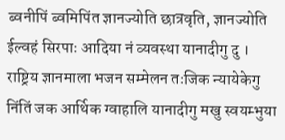ब्वनीपिं ब्वमिपिंत ज्ञानज्योति छात्रवृति, ज्ञानज्योति ईल्वहं सिरपाः आदिया नं व्यवस्था यानादीगु दु । राष्ट्रिय ज्ञानमाला भजन सम्मेलन तःजिक न्यायेकेगु निंतिं जक आर्थिक ग्वाहालि यानादीगु मखु स्वयम्भुया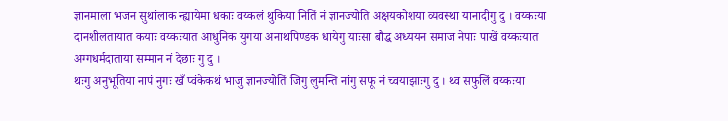ज्ञानमाला भजन सुथांलाक न्ह्यायेमा धकाः वय्कलं थुकिया नितिं नं ज्ञानज्योति अक्षयकोशया व्यवस्था यानादीगु दु । वय्कःया दानशीलतायात कयाः वय्कःयात आधुनिक युगया अनाथपिण्डक धायेगु याःसा बौद्ध अध्ययन समाज नेपाः पाखें वय्कःयात अग्गधर्मदाताया सम्मान नं देछाः गु दु ।
थःगु अनुभूतिया नापं नुगः खँ प्वंकेकथं भाजु ज्ञानज्योतिं जिगु लुमन्ति नांगु सफू नं च्वयाझाःगु दु । थ्व सफुलिं वय्कःया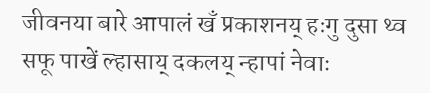जीवनया बारे आपालं खँ प्रकाशनय् हःगु दुसा थ्व सफू पाखें ल्हासाय् दकलय् न्हापां नेवाः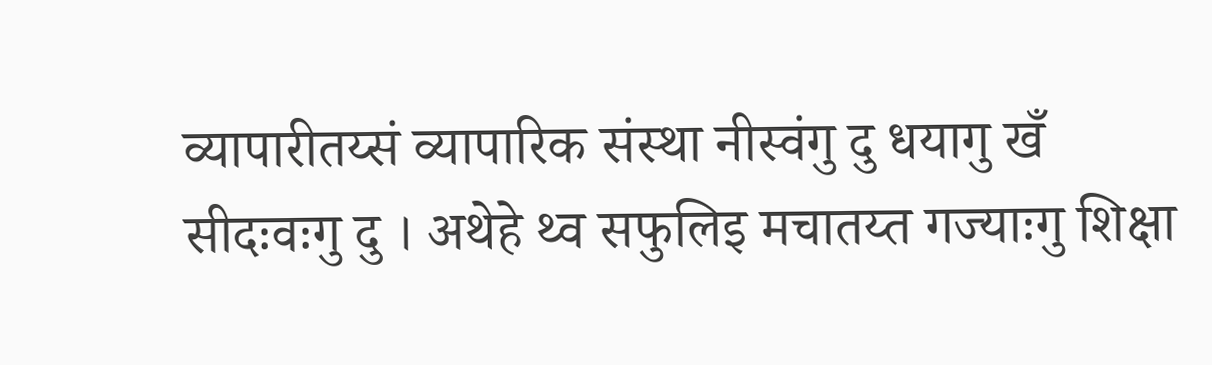व्यापारीतय्सं व्यापारिक संस्था नीस्वंगु दु धयागु खँ सीदःवःगु दु । अथेहे थ्व सफुलिइ मचातय्त गज्याःगु शिक्षा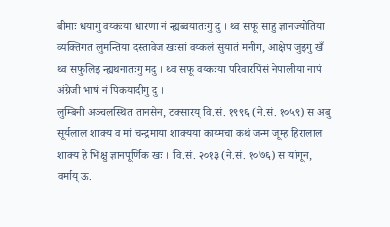बीमाः धयागु वय्कःया धारणा नं न्ह्यब्वयातःगु दु । थ्व सफू साहु ज्ञानज्योतिया व्यक्तिगत लुमन्तिया दस्तावेज खःसां वय्कलं सुयातं मनीग, आक्षेप जुइगु खँ थ्व सफुलिइ न्ह्यथनातःगु मदु । थ्व सफू वय्कःया परिवारपिंसं नेपालीया नापं अंग्रेजी भाषं नं पिकयादीगु दु ।
लुम्बिनी अञ्चलस्थित तानसेन, टक्सारय् वि.सं. १९९६ (ने.सं. १०५९) स अबु सूर्यलाल शाक्य व मां चन्द्रमाया शाक्यया काय्मचा कथं जन्म जूम्ह हिरालाल शाक्य हे भिक्षु ज्ञानपूर्णिक खः । वि.सं. २०१३ (ने.सं. १०७६) स यांगून, वर्माय् ऊ.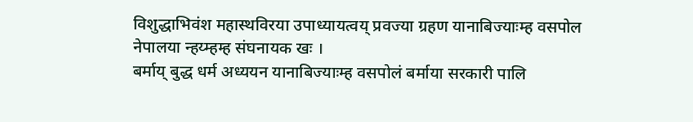विशुद्धाभिवंश महास्थविरया उपाध्यायत्वय् प्रवज्या ग्रहण यानाबिज्याःम्ह वसपोल नेपालया न्हय्म्हम्ह संघनायक खः ।
बर्माय् बुद्ध धर्म अध्ययन यानाबिज्याःम्ह वसपोलं बर्माया सरकारी पालि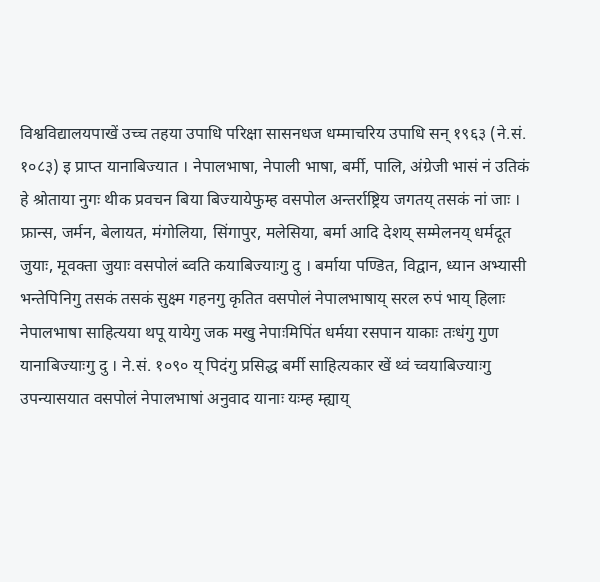विश्वविद्यालयपाखें उच्च तहया उपाधि परिक्षा सासनधज धम्माचरिय उपाधि सन् १९६३ (ने.सं. १०८३) इ प्राप्त यानाबिज्यात । नेपालभाषा, नेपाली भाषा, बर्मी, पालि, अंग्रेजी भासं नं उतिकं हे श्रोताया नुगः थीक प्रवचन बिया बिज्यायेफुम्ह वसपोल अन्तर्राष्ट्रिय जगतय् तसकं नां जाः । फ्रान्स, जर्मन, बेलायत, मंगोलिया, सिंगापुर, मलेसिया, बर्मा आदि देशय् सम्मेलनय् धर्मदूत जुयाः, मूवक्ता जुयाः वसपोलं ब्वति कयाबिज्याःगु दु । बर्माया पण्डित, विद्वान, ध्यान अभ्यासी भन्तेपिनिगु तसकं तसकं सुक्ष्म गहनगु कृतित वसपोलं नेपालभाषाय् सरल रुपं भाय् हिलाः नेपालभाषा साहित्यया थपू यायेगु जक मखु नेपाःमिपिंत धर्मया रसपान याकाः तःधंगु गुण यानाबिज्याःगु दु । ने.सं. १०९० य् पिदंगु प्रसिद्ध बर्मी साहित्यकार खें थ्वं च्वयाबिज्याःगु उपन्यासयात वसपोलं नेपालभाषां अनुवाद यानाः यःम्ह म्ह्याय्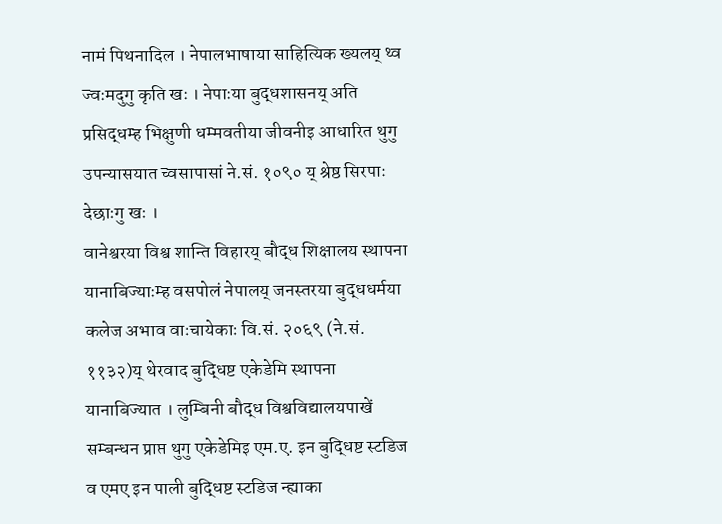नामं पिथनादिल । नेपालभाषाया साहित्यिक ख्यलय् थ्व ज्वःमदुगु कृति खः । नेपाःया बुद्धशासनय् अति प्रसिद्धम्ह भिक्षुणी धम्मवतीया जीवनीइ आधारित थुगु उपन्यासयात च्वसापासां ने.सं. १०९० य् श्रेष्ठ सिरपाः देछाःगु खः ।
वानेश्वरया विश्व शान्ति विहारय् बौद्ध शिक्षालय स्थापना यानाबिज्याःम्ह वसपोलं नेपालय् जनस्तरया बुद्धधर्मया कलेज अभाव वाःचायेकाः वि.सं. २०६९ (ने.सं. ११३२)य् थेरवाद बुद्धिष्ट एकेडेमि स्थापना यानाबिज्यात । लुम्बिनी बौद्ध विश्वविद्यालयपाखें सम्बन्धन प्राप्त थुगु एकेडेमिइ एम.ए. इन बुद्धिष्ट स्टडिज व एमए इन पाली बुद्धिष्ट स्टडिज न्ह्याका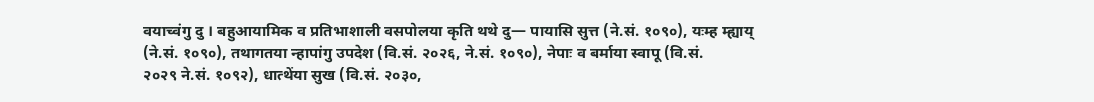वयाच्वंगु दु । बहुआयामिक व प्रतिभाशाली वसपोलया कृति थथे दु— पायासि सुत्त (ने.सं. १०९०), यःम्ह म्ह्याय् (ने.सं. १०९०), तथागतया न्हापांगु उपदेश (वि.सं. २०२६, ने.सं. १०९०), नेपाः व बर्माया स्वापू (वि.सं.
२०२९ ने.सं. १०९२), धात्थेंया सुख (वि.सं. २०३०,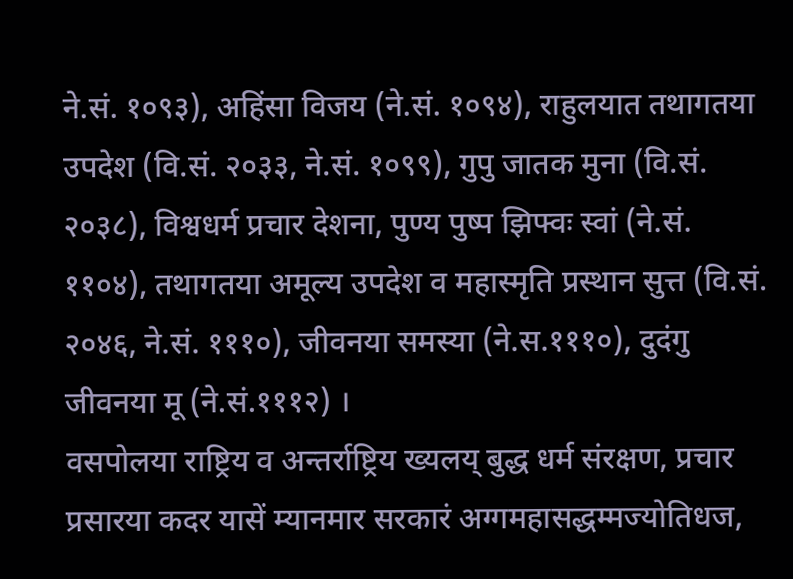ने.सं. १०९३), अहिंसा विजय (ने.सं. १०९४), राहुलयात तथागतया उपदेश (वि.सं. २०३३, ने.सं. १०९९), गुपु जातक मुना (वि.सं. २०३८), विश्वधर्म प्रचार देशना, पुण्य पुष्प झिफ्वः स्वां (ने.सं. ११०४), तथागतया अमूल्य उपदेश व महास्मृति प्रस्थान सुत्त (वि.सं. २०४६, ने.सं. १११०), जीवनया समस्या (ने.स.१११०), दुदंगु जीवनया मू (ने.सं.१११२) ।
वसपोलया राष्ट्रिय व अन्तर्राष्ट्रिय ख्यलय् बुद्ध धर्म संरक्षण, प्रचार प्रसारया कदर यासें म्यानमार सरकारं अग्गमहासद्धम्मज्योतिधज,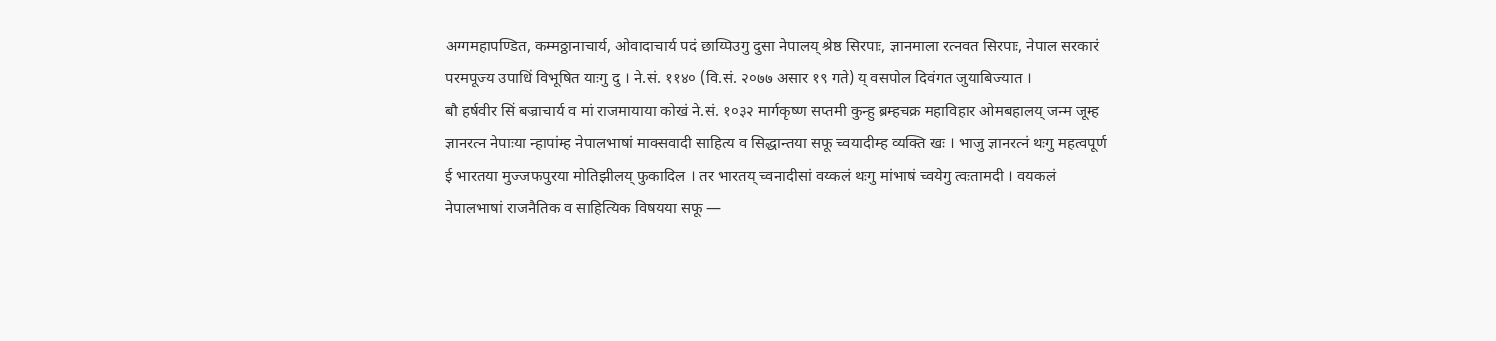अग्गमहापण्डित, कम्मठ्ठानाचार्य, ओवादाचार्य पदं छाय्पिउगु दुसा नेपालय् श्रेष्ठ सिरपाः, ज्ञानमाला रत्नवत सिरपाः, नेपाल सरकारं परमपूज्य उपाधिं विभूषित याःगु दु । ने.सं. ११४० (वि.सं. २०७७ असार १९ गते) य् वसपोल दिवंगत जुयाबिज्यात ।
बौ हर्षवीर सिं बज्राचार्य व मां राजमायाया कोखं ने.सं. १०३२ मार्गकृष्ण सप्तमी कुन्हु ब्रम्हचक्र महाविहार ओमबहालय् जन्म जूम्ह ज्ञानरत्न नेपाःया न्हापांम्ह नेपालभाषां माक्सवादी साहित्य व सिद्धान्तया सफू च्वयादीम्ह व्यक्ति खः । भाजु ज्ञानरत्नं थःगु महत्वपूर्ण ई भारतया मुज्जफपुरया मोतिझीलय् फुकादिल । तर भारतय् च्वनादीसां वय्कलं थःगु मांभाषं च्वयेगु त्वःतामदी । वयकलं नेपालभाषां राजनैतिक व साहित्यिक विषयया सफू —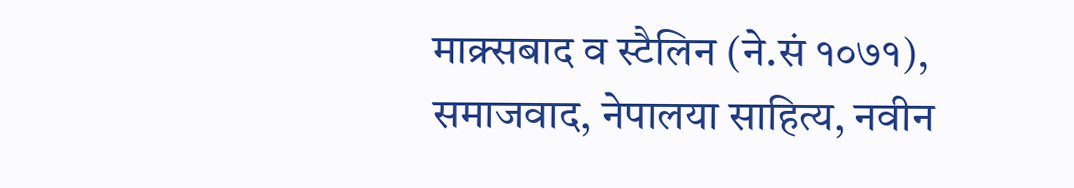माक्र्सबाद व स्टैलिन (ने.सं १०७१), समाजवाद, नेपालया साहित्य, नवीन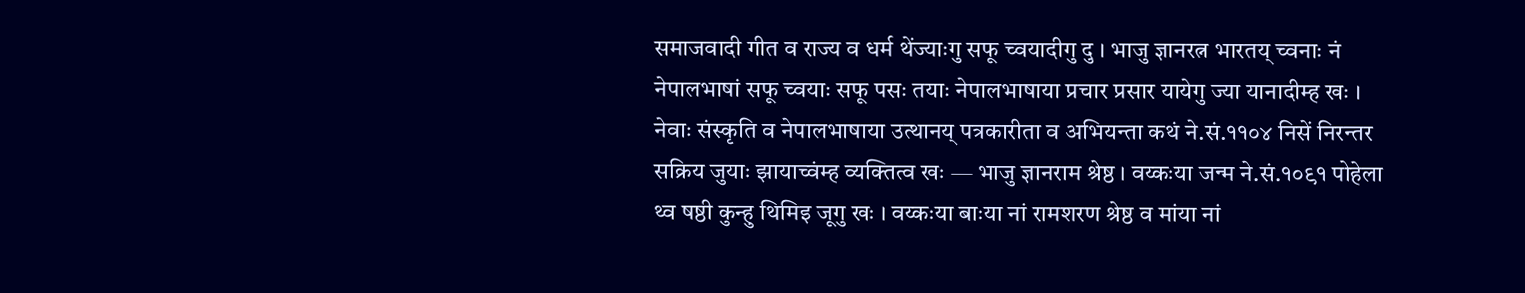समाजवादी गीत व राज्य व धर्म थेंज्याःगु सफू च्वयादीगु दु । भाजु ज्ञानरत्न भारतय् च्वनाः नं नेपालभाषां सफू च्वयाः सफू पसः तयाः नेपालभाषाया प्रचार प्रसार यायेगु ज्या यानादीम्ह खः ।
नेवाः संस्कृति व नेपालभाषाया उत्थानय् पत्रकारीता व अभियन्ता कथं ने.सं.११०४ निसें निरन्तर सक्रिय जुयाः झायाच्वंम्ह व्यक्तित्व खः — भाजु ज्ञानराम श्रेष्ठ । वय्कःया जन्म ने.सं.१०९१ पोहेला थ्व षष्ठी कुन्हु थिमिइ जूगु खः । वय्कःया बाःया नां रामशरण श्रेष्ठ व मांया नां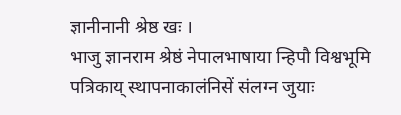ज्ञानीनानी श्रेष्ठ खः ।
भाजु ज्ञानराम श्रेष्ठं नेपालभाषाया न्हिपौ विश्वभूमि पत्रिकाय् स्थापनाकालंनिसें संलग्न जुयाः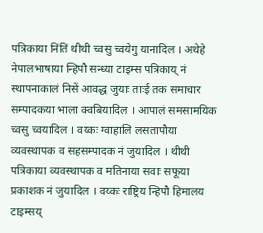पत्रिकाया निंतिं थीथी च्वसु च्वयेगु यानादिल । अथेहे नेपालभाषाया न्हिपौ सन्ध्या टाइम्स पत्रिकाय् नं स्थापनाकालं निसें आवद्ध जुयाः ताःई तक समाचार सम्पादकया भाला क्वबियादिल । आपालं समसामयिक च्वसु च्वयादिल । वय्कः ग्वाहालि लसतापौया व्यवस्थापक व सहसम्पादक नं जुयादिल । थीथी पत्रिकाया व्यवस्थापक व मतिनाया सवाः सफूया प्रकाशक नं जुयादिल । वय्कः राष्ट्रिय न्हिपौ हिमालय टाइम्सय्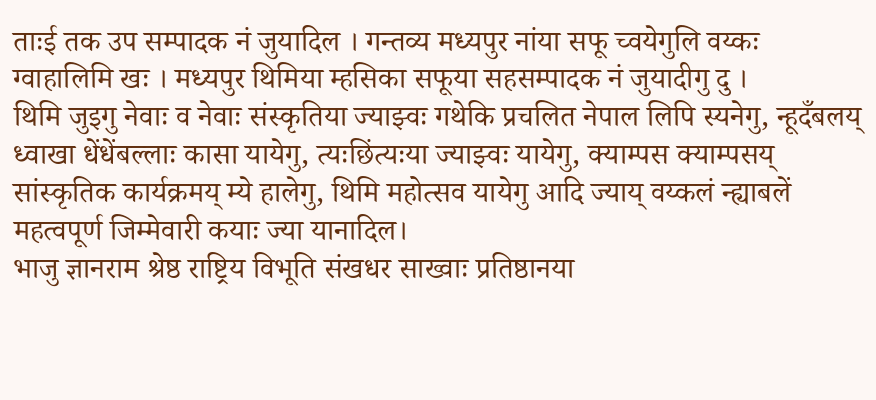ताःई तक उप सम्पादक नं जुयादिल । गन्तव्य मध्यपुर नांया सफू च्वयेगुलि वय्कः ग्वाहालिमि खः । मध्यपुर थिमिया म्हसिका सफूया सहसम्पादक नं जुयादीगु दु ।
थिमि जुइगु नेवाः व नेवाः संस्कृतिया ज्याझ्वः गथेकि प्रचलित नेपाल लिपि स्यनेगु, न्हूदँबलय् ध्वाखा धेंधेंबल्लाः कासा यायेगु, त्यःछिंत्यःया ज्याझ्वः यायेगु, क्याम्पस क्याम्पसय् सांस्कृतिक कार्यक्रमय् म्ये हालेगु, थिमि महोत्सव यायेगु आदि ज्याय् वय्कलं न्ह्याबलें महत्वपूर्ण जिम्मेवारी कयाः ज्या यानादिल।
भाजु ज्ञानराम श्रेष्ठ राष्ट्रिय विभूति संखधर साख्वाः प्रतिष्ठानया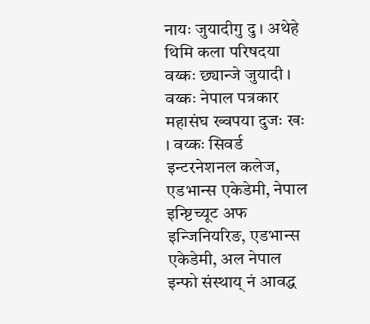नायः जुयादीगु दु । अथेहे थिमि कला परिषदया वय्कः छ्यान्जे जुयादी । वय्कः नेपाल पत्रकार महासंघ ख्वपया दुजः खः । वय्कः सिवर्ड इन्टरनेशनल कलेज, एडभान्स एकेडेमी, नेपाल इन्ष्टिच्यूट अफ इन्जिनियरिङ, एडभान्स एकेडेमी, अल नेपाल इन्फो संस्थाय् नं आवद्ध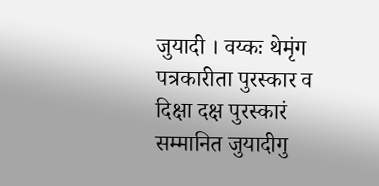जुयादी । वय्कः थेमृंग पत्रकारीता पुरस्कार व दिक्षा दक्ष पुरस्कारं सम्मानित जुयादीगु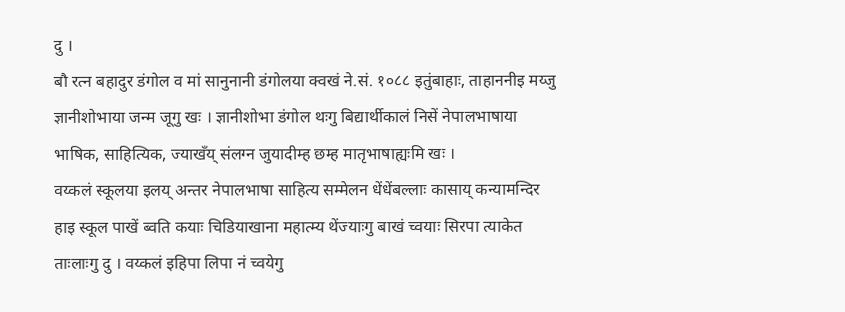दु ।
बौ रत्न बहादुर डंगोल व मां सानुनानी डंगोलया क्वखं ने.सं. १०८८ इतुंबाहाः, ताहाननीइ मय्जु ज्ञानीशोभाया जन्म जूगु खः । ज्ञानीशोभा डंगोल थःगु बिद्यार्थीकालं निसें नेपालभाषाया भाषिक, साहित्यिक, ज्याखँय् संलग्न जुयादीम्ह छम्ह मातृभाषाह्यःमि खः ।
वय्कलं स्कूलया इलय् अन्तर नेपालभाषा साहित्य सम्मेलन धेंधेंबल्लाः कासाय् कन्यामन्दिर हाइ स्कूल पाखें ब्वति कयाः चिडियाखाना महात्म्य थेंज्याःगु बाखं च्वयाः सिरपा त्याकेत ताःलाःगु दु । वय्कलं इहिपा लिपा नं च्वयेगु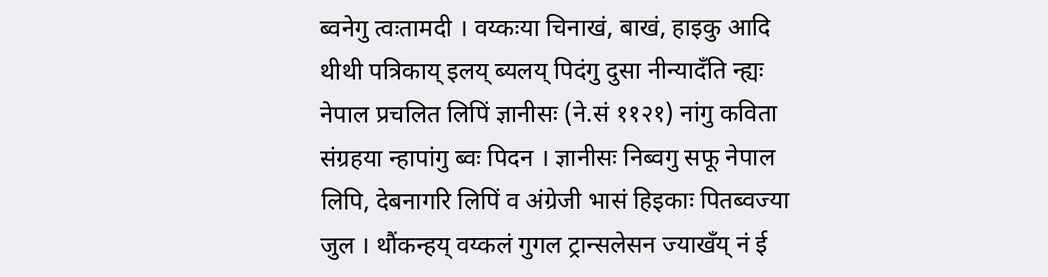ब्वनेगु त्वःतामदी । वय्कःया चिनाखं, बाखं, हाइकु आदि थीथी पत्रिकाय् इलय् ब्यलय् पिदंगु दुसा नीन्यादँति न्ह्यः नेपाल प्रचलित लिपिं ज्ञानीसः (ने.सं ११२१) नांगु कविता संग्रहया न्हापांगु ब्वः पिदन । ज्ञानीसः निब्वगु सफू नेपाल लिपि, देबनागरि लिपिं व अंग्रेजी भासं हिइकाः पितब्वज्या जुल । थौंकन्हय् वय्कलं गुगल ट्रान्सलेसन ज्याखँय् नं ई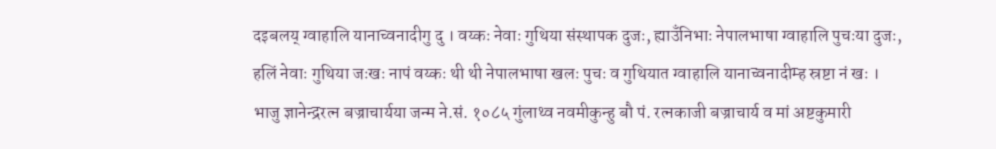दइबलय् ग्वाहालि यानाच्वनादीगु दु । वय्कः नेवाः गुथिया संस्थापक दुजः, ह्याउँनिभाः नेपालभाषा ग्वाहालि पुचःया दुजः, हलिं नेवाः गुथिया जःखः नापं वय्कः थी थी नेपालभाषा खलः पुचः व गुथियात ग्वाहालि यानाच्वनादीम्ह स्रष्टा नं खः ।
भाजु ज्ञानेन्द्ररत्न बज्राचार्यया जन्म ने.सं. १०८५ गुंलाथ्व नवमीकुन्हु बौ पं. रत्नकाजी बज्राचार्य व मां अष्टकुमारी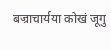बज्राचार्यया कोखं जूगु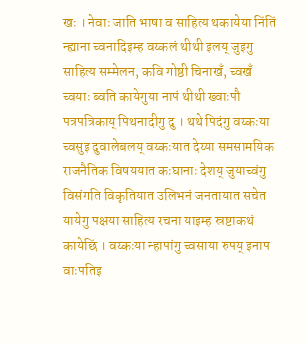खः । नेवाः जाति भाषा व साहित्य थकायेया निंतिं न्ह्याना च्वनादिइम्ह वय्कलं थीथी इलय् जुइगु साहित्य सम्मेलन, कवि गोष्ठी चिनाखँ, च्वखँ च्वयाः ब्वति कायेगुया नापं थीथी ख्वाःपौ पत्रपत्रिकाय् पिथनादीगु दु । थथे पिदंगु वय्कःया च्वसुइ दुवालेबलय् वय्कःयात देय्या समसामयिक राजनैतिक विषययात कःघानाः देशय् जुयाच्वंगु विसंगति विकृतियात उलिभनं जनतायात सचेत यायेगु पक्षया साहित्य रचना याइम्ह स्रष्टाकथं कायेछिं । वय्कःया न्हापांगु च्वसाया रुपय् इनाप वाःपतिइ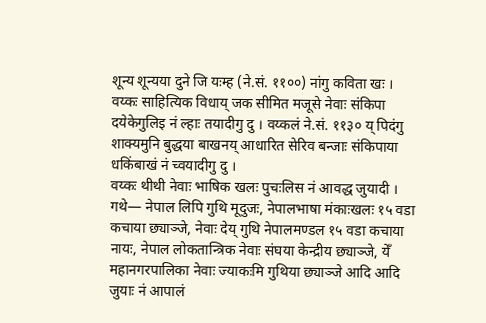शून्य शून्यया दुने जि यःम्ह (ने.सं. ११००) नांगु कविता खः । वय्कः साहित्यिक विधाय् जक सीमित मजूसे नेवाः संकिपा दयेकेगुलिइ नं ल्हाः तयादीगु दु । वय्कलं ने.सं. ११३० य् पिदंगु शाक्यमुनि बुद्धया बाखनय् आधारित सेरिव बन्जाः संकिपाया धकिंबाखं नं च्वयादीगु दु ।
वय्कः थीथी नेवाः भाषिक खलः पुचःलिस नं आवद्ध जुयादी । गथे— नेपाल लिपि गुथि मूदुजः, नेपालभाषा मंकाःखलः १५ वडा कचाया छ्याञ्जे, नेवाः देय् गुथि नेपालमण्डल १५ वडा कचाया नायः, नेपाल लोकतान्त्रिक नेवाः संघया केन्द्रीय छ्याञ्जे, येँ महानगरपालिका नेवाः ज्याकःमि गुथिया छ्याञ्जे आदि आदि जुयाः नं आपालं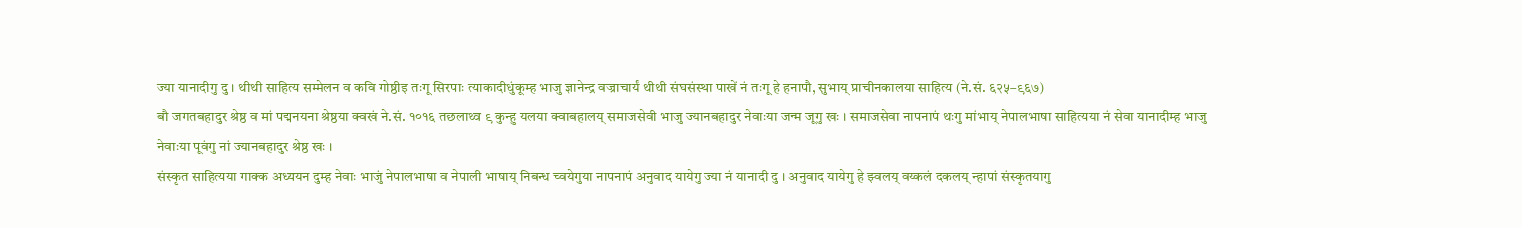ज्या यानादीगु दु । थीथी साहित्य सम्मेलन व कवि गोष्ठीइ तःगू सिरपाः त्याकादीधुंकूम्ह भाजु ज्ञानेन्द्र वज्राचार्यं थीथी संघसंस्था पाखें नं तःगू हे हनापौ, सुभाय् प्राचीनकालया साहित्य (ने.सं. ६२५–९६७)
बौ जगतबहादुर श्रेष्ठ व मां पद्मनयना श्रेष्ठया क्वखं ने.सं. १०१६ तछलाथ्व ९ कुन्हु यलया क्वाबहालय् समाजसेवी भाजु ज्यानबहादुर नेवाःया जन्म जूगु खः । समाजसेवा नापनापं थःगु मांभाय् नेपालभाषा साहित्यया नं सेवा यानादीम्ह भाजु नेवाःया पूवंगु नां ज्यानबहादुर श्रेष्ठ खः ।
संस्कृत साहित्यया गाक्क अध्ययन दुम्ह नेवाः भाजुं नेपालभाषा व नेपाली भाषाय् निबन्ध च्वयेगुया नापनापं अनुवाद यायेगु ज्या नं यानादी दु । अनुवाद यायेगु हे झ्वलय् वय्कलं दकलय् न्हापां संस्कृतयागु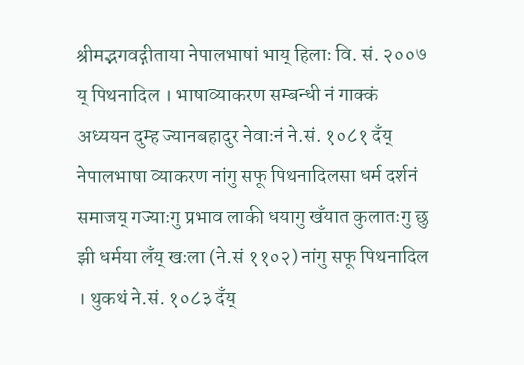श्रीमद्भगवद्गीताया नेपालभाषां भाय् हिलाः वि. सं. २००७ य् पिथनादिल । भाषाव्याकरण सम्बन्धी नं गाक्कं अध्ययन दुम्ह ज्यानबहादुर नेवाःनं ने.सं. १०८१ दँय् नेपालभाषा व्याकरण नांगु सफू पिथनादिलसा धर्म दर्शनं समाजय् गज्याःगु प्रभाव लाकी धयागु खँयात कुलातःगु छु झी धर्मया लँय् खःला (ने.सं ११०२) नांगु सफू पिथनादिल । थुकथं ने.सं. १०८३ दँय्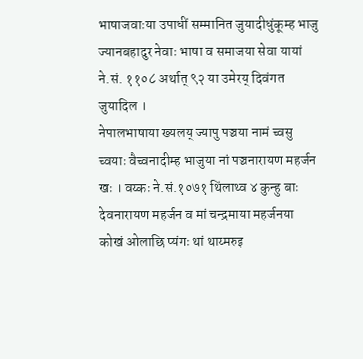भाषाजवाःया उपाधीं सम्मानित जुयादीधुंकूम्ह भाजु ज्यानबहादुर नेवाः भाषा व समाजया सेवा यायां ने.सं. ११०८ अर्थात् ९२ या उमेरय् दिवंगत जुयादिल ।
नेपालभाषाया ख्यलय् ज्यापु पञ्चया नामं च्वसु च्वयाः वैच्वनादीम्ह भाजुया नां पञ्चनारायण महर्जन खः । वय्कः ने.सं.१०७१ थिंलाथ्व ४ कुन्हु बाः देवनारायण महर्जन व मां चन्द्रमाया महर्जनया कोखं ओलाछि प्यंगः थां थाय्मरुइ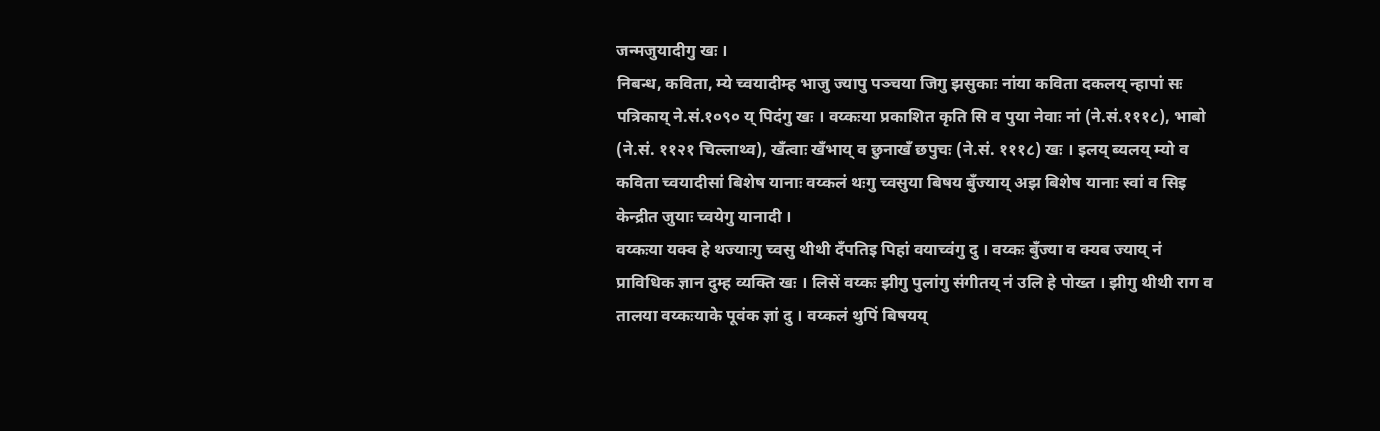जन्मजुयादीगु खः ।
निबन्ध, कविता, म्ये च्वयादीम्ह भाजु ज्यापु पञ्चया जिगु झसुकाः नांया कविता दकलय् न्हापां सः पत्रिकाय् ने.सं.१०९० य् पिदंगु खः । वय्कःया प्रकाशित कृति सि व पुया नेवाः नां (ने.सं.१११८), भाबो (ने.सं. ११२१ चिल्लाथ्व), खँत्वाः खँभाय् व छुनाखँ छपुचः (ने.सं. १११८) खः । इलय् ब्यलय् म्यो व कविता च्वयादीसां बिशेष यानाः वय्कलं थःगु च्वसुया बिषय बुँज्याय् अझ बिशेष यानाः स्वां व सिइ केन्द्रीत जुयाः च्वयेगु यानादी ।
वय्कःया यक्व हे थज्याःगु च्वसु थीथी दँपतिइ पिहां वयाच्वंगु दु । वय्कः बुँज्या व क्यब ज्याय् नं प्राविधिक ज्ञान दुम्ह व्यक्ति खः । लिसें वय्कः झीगु पुलांगु संगीतय् नं उलि हे पोख्त । झीगु थीथी राग व तालया वय्कःयाके पूवंक ज्ञां दु । वय्कलं थुपिं बिषयय्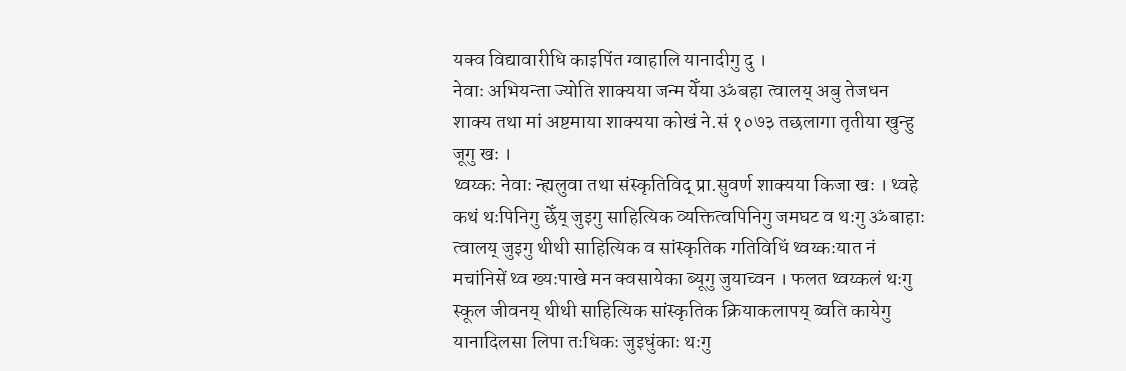यक्व विद्यावारीधि काइपिंत ग्वाहालि यानादीगु दु ।
नेवाः अभियन्ता ज्योति शाक्यया जन्म येँया ॐबहा त्वालय् अबु तेजधन शाक्य तथा मां अष्टमाया शाक्यया कोखं ने.सं १०७३ तछलागा तृतीया खुन्हु जूगु खः ।
थ्वय्कः नेवाः न्ह्यलुवा तथा संस्कृतिविद् प्रा.सुवर्ण शाक्यया किजा खः । थ्वहे कथं थःपिनिगु छेँय् जुइगु साहित्यिक व्यक्तित्वपिनिगु जमघट व थःगु ॐबाहाः त्वालय् जुइगु थीथी साहित्यिक व सांस्कृतिक गतिविधिं थ्वय्कःयात नं मचांनिसें थ्व ख्यःपाखे मन क्वसायेका ब्यूगु जुयाच्वन । फलत थ्वय्कलं थःगु स्कूल जीवनय् थीथी साहित्यिक सांस्कृतिक क्रियाकलापय् ब्वति कायेगु यानादिलसा लिपा तःधिकः जुइधुंकाः थःगु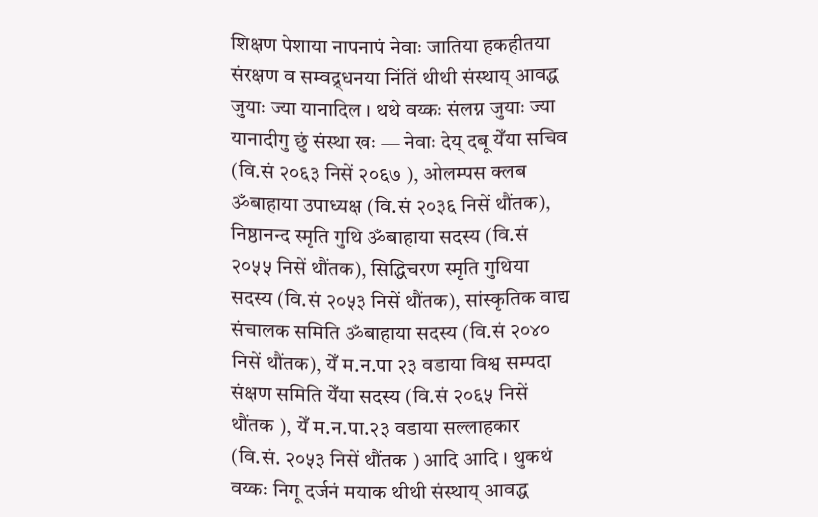शिक्षण पेशाया नापनापं नेवाः जातिया हकहीतया संरक्षण व सम्वद्र्धनया निंतिं थीथी संस्थाय् आवद्ध जुयाः ज्या यानादिल । थथे वय्कः संलग्न जुयाः ज्या यानादीगु छुं संस्था खः — नेवाः देय् दबू येँया सचिव (वि.सं २०६३ निसें २०६७ ), ओलम्पस क्लब ॐबाहाया उपाध्यक्ष (वि.सं २०३६ निसें थौंतक), निष्ठानन्द स्मृति गुथि ॐबाहाया सदस्य (वि.सं २०५५ निसें थौंतक), सिद्धिचरण स्मृति गुथिया सदस्य (वि.सं २०५३ निसें थौंतक), सांस्कृतिक वाद्य संचालक समिति ॐबाहाया सदस्य (वि.सं २०४० निसें थौंतक), येँ म.न.पा २३ वडाया विश्व सम्पदा संक्षण समिति येँया सदस्य (वि.सं २०६५ निसें थौंतक ), येँ म.न.पा.२३ वडाया सल्लाहकार (वि.सं. २०५३ निसें थौंतक ) आदि आदि । थुकथं वय्कः निगू दर्जनं मयाक थीथी संस्थाय् आवद्ध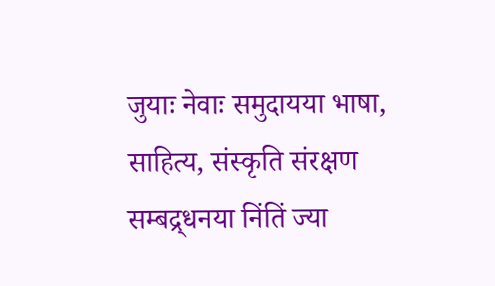जुयाः नेवाः समुदायया भाषा, साहित्य, संस्कृति संरक्षण सम्बद्र्धनया निंतिं ज्या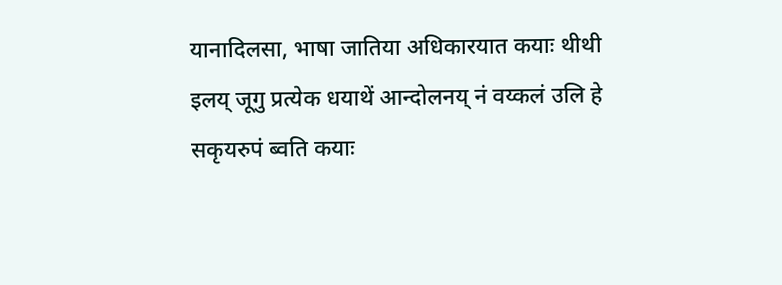यानादिलसा, भाषा जातिया अधिकारयात कयाः थीथी इलय् जूगु प्रत्येक धयाथें आन्दोलनय् नं वय्कलं उलि हे सकृयरुपं ब्वति कयाः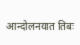आन्दोलनयात तिबः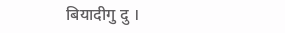बियादीगु दु ।